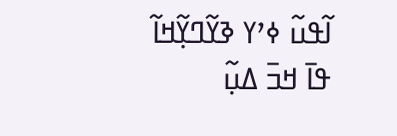ߊ߬ߟߎ߬ ߦߴߌ ߢߌ߬ߣߌ߲߬ߞߊ߬ ߟߊ߫ ߞߏ߫ ߡߎ߲߬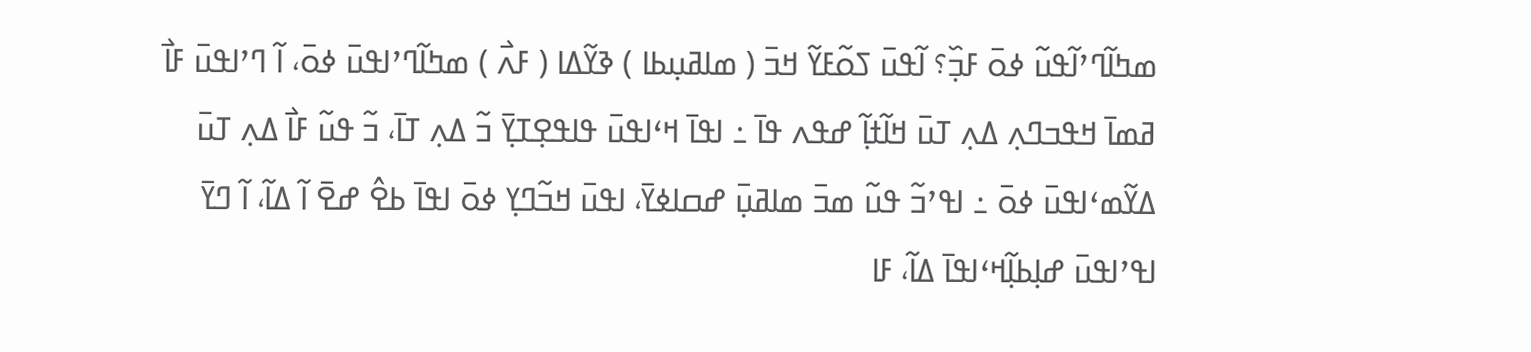ߘߤߊ߬ߣߴߊ߬ߟߎ߬ ߦߋ߫ ߓߏ߲߰؟ ߊ߬ߟߎ߫ ߖߋ߬ߓߌ߬ ߞߏ߫ ( ߘߊߥߎ߲ߕߊ ) ߢߌ߬ߡߊ ( ߓߍ߯ ) ߘߤߊ߬ߣߴߊߟߎ߫ ߦߋ߫، ߊ߬ ߣߴߊߟߎ߫ ߓߊ߯ ߥߘߊ߫ ߞߟߏߣߍ߲ ߡߍ߲ ߠߎ߫ ߞߊ߬ߙߊ߲߬ ߝߟߍ ߟߊ߫ ߸ ߊߟߊ߫ ߞߵߊߟߎ߫ ߟߊߟߐ߲ߠߌ߲߫ ߏ߬ ߡߍ߲ ߠߊ߫، ߏ߬ ߟߎ߬ ߓߊ߯ ߡߍ߲ ߠߎ߫ ߡߌ߬ߘߵߊߟߎ߫ ߦߋ߫ ߸ ߊߟߴߏ߬ ߟߎ߬ ߘߏ߫ ߘߊߥߎ߲߫ ߝߛߊߦߌ߫، ߊߟߎ߫ ߞߏ߬ߣߌ߲ ߦߋ߫ ߊߟߊ߫ ߕߐ߮ ߝߐ߫ ߊ߬ ߡߊ߬، ߊ߬ ߣߌ߫ ߊߟߴߊߟߎ߫ ߝߊ߲ߕߊ߲߬ߞߵߊߟߊ߫ ߡߊ߬، ߓߊ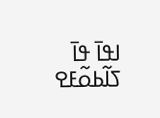ߊߟߊ߫ ߟߊ߫ ߖߊ߬ߕߋ߬ߓߐ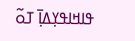ߟߊߞߊߟߌ߲ߡߊ߲߫ ߠߋ߬